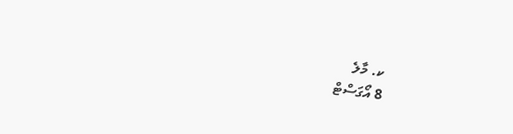ކ. މާލެ
8 އޯގަސްޓް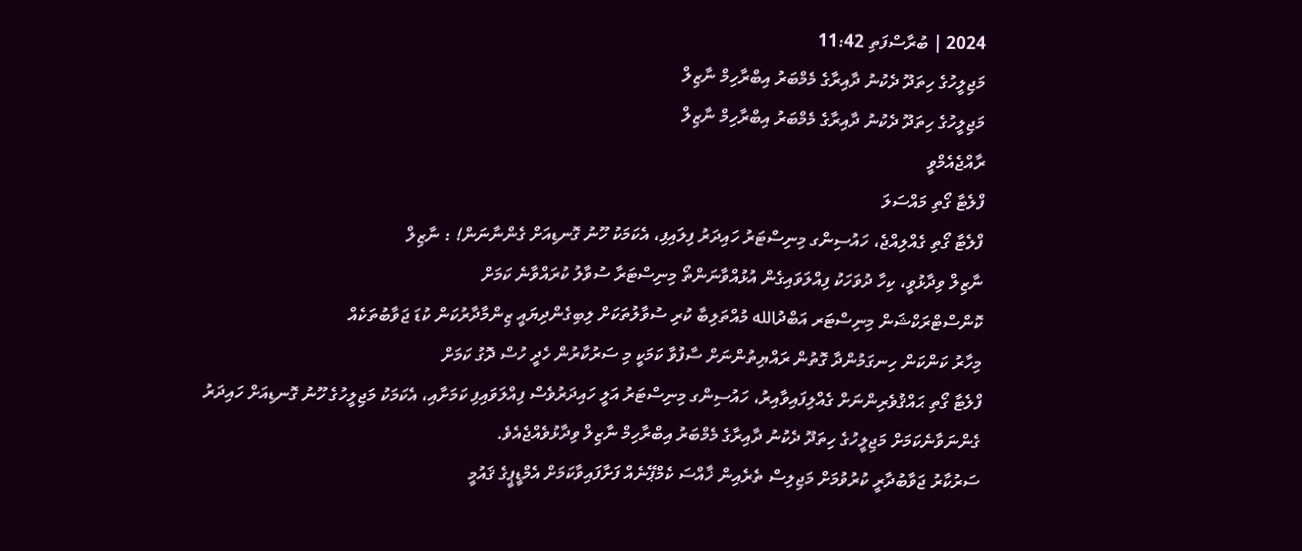2024 | ބުރާސްފަތި 11:42
މަޖިލީހުގެ ހިތަދޫ ދެކުނު ދާއިރާގެ މެމްބަރު އިބްރާހިމް ނާޒިލް
މަޖިލީހުގެ ހިތަދޫ ދެކުނު ދާއިރާގެ މެމްބަރު އިބްރާހިމް ނާޒިލް
ރާއްޖެއެމްވީ
ފްލެޓާ ގޯތި މައްސަލަ
ފްލެޓާ ގޯތި ގެއްލިއްޖެ، ހައުސިންގ މިނިސްޓަރު ހައިދަރު ފިލައިފި، އެކަމަކު ހޫނު ގޮނޑިއަށް ގެންނާނަން! : ނާޒިލް
ނާޒިލް ވިދާޅުވީ، ކިހާ ދުވަހަކު ފިއްލަވައިގެން އުޅުއްވާނަންތޯ މިނިސްޓަރާ ސުވާލު ކުރައްވާނެ ކަމަށް
ކޮންސްޓްރަކްޝަން މިނިސްޓަރ އަބްދުالله މުއްތަލިބާ ކުރި ސުވާލުތަކަށް ލިބިގެންދިޔައީ ޒިންމާދާރުކަން ކުޑަ ޖަވާބުތަކެއް
މިހާރު ކަންކަން ހިނގަމުންދާ ގޮތުން ރައްޔިތުންނަށް ސާފުވާ ކަމަކީ މި ސަރުކާރުން ހެދީ ހުސް ދޮގު ކަމަށް
ފްލެޓާ ގޯތި ޙައްޤުވެރިންނަށް ގެއްލިފައިވާއިރު، ހައުސިންގ މިނިސްޓަރު އަލީ ހައިދަރުވެސް ފިއްލަވައިފި ކަމަށާއި، އެކަމަކު މަޖިލީހުގެ ހޫނު ގޮނޑިއަށް ހައިދަރު ގެންނަވާނެކަމަށް މަޖިލީހުގެ ހިތަދޫ ދެކުނު ދާއިރާގެ މެމްބަރު އިބްރާހިމް ނާޒިލް ވިދާޅުވެއްޖެއެވެ.
ސަރުކާރު ޖަވާބުދާރީ ކުރުވުމަށް މަޖިލިސް ތެރެއިން ޚާއްސަ ކެމްޕޭނެއް ފަށާފައިވާކަމަށް އެމްޑީޕީގެ ޤައުމީ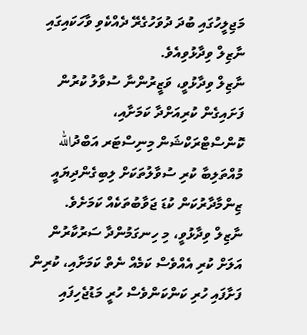މަޖިލީހުގައި ބުދަ ދުވަހުގެރޭ ދެއްކެވި ވާހަކައިގައި ނާޒިލް ވިދާޅުވިއެވެ.
ނާޒިލް ވިދާޅުވީ، ވަޒީރުންނާ ސުވާލު ކުރުން ފަށައިގެން ކުރިއަށްދާ ކަމަށާއި، ކޮންސްޓްރަކްޝަން މިނިސްޓަރ އަބްދުالله މުއްތަލިބާ ކުރި ސުވާލުތަކަށް ލިބިގެންދިޔައީ ޒިންމާދާރުކަން ކުޑަ ޖަވާބުތަކެއް ކަމަށެވެ.
ނާޒިލް ވިދާޅުވީ، މި ހިނގަމުންދާ ސަރުކާރުން އަލަށް ކުރި އެއްވެސް ކަމެއް ނެތް ކަމަށާއި، ކުރިން ފަށާފައި ހުރި ކަންކަންވެސް ހުރީ މަޑުޖެހިފައި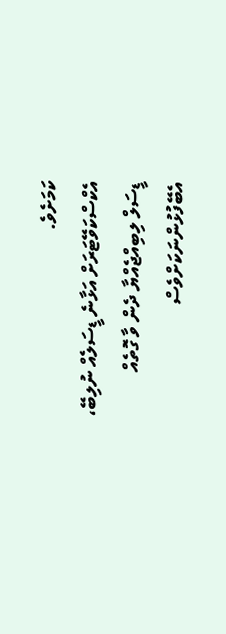ކަމަށެވެ.
އެކްސްކަވޭޓަރަށް އަޅާނެ ޑީސަލެއް ނުލިބޭ، ޑީސަލް ލިބިއްޖެއްޔާ ދެން ވާ ގޮތެއް އެބޭފުޅުންނަކަށްވެސް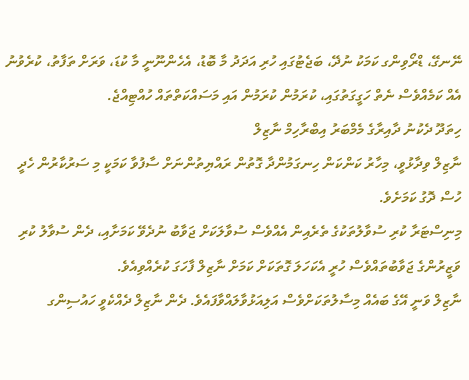ނޭނގޭ، ޑްރޯވިންގ ކަމަކު ނުދޭ، ބަޖެޓުގައި ހުރި އަދަދު މާ ބޮޑު، އެހެންނޫނީ މާ ކުޑަ، ވަރަށް ތަފާތު، ކުރެވުނު އެއް ކަމެއްވެސް ނެތް ހަގީގަތުގައި، ކުރަމުން ކުރަމުން އައި މަސައްކަތްތައް ހުއްޓިއްޖެ.
ހިތަދޫ ދެކުނު ދާއިރާގެ މެމްބަރު އިބްރާހިމް ނާޒިލް
ނާޒިލް ވިދާޅުވީ، މިހާރު ކަންކަން ހިނގަމުންދާ ގޮތުން ރައްޔިތުންނަށް ސާފުވާ ކަމަކީ މި ސަރުކާރުން ހެދީ ހުސް ދޮގު ކަމަށެވެ.
މިނިސްޓަރާ ކުރި ސުވާލުތަކުގެ ތެރެއިން އެއްވެސް ސުވާލަކަށް ޖަވާބު ނުދެވޭ ކަމަށާއި، ދެން ސުވާލު ކުރި ވަޒީރުންގެ ޖަވާބުތައްވެސް ހުރީ އެކަހަލަ ގޮތަކަށް ކަމަށް ނާޒިލް ފާހަގަ ކުރެއްވިއެވެ.
ނާޒިލް ވަނީ އޭގެ ބައެއް މިސާލުތަކަށްވެސް އަލިއަޅުވާލައްވާފައެވެ. ދެން ނާޒިލް ދެއްކެވީ ހައުސިންގ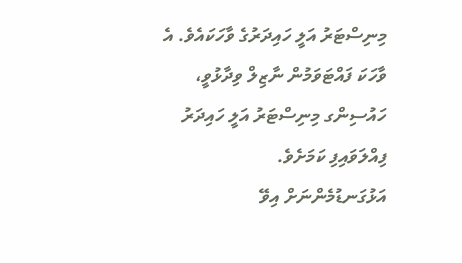މިނިސްޓަރު އަލީ ހައިދަރުގެ ވާހަކައެވެ. އެ ވާހަކަ ފައްޓަވަމުން ނާޒިލް ވިދާޅުވީ، ހައުސިންގ މިނިސްޓަރު އަލީ ހައިދަރު ފިއްލަވައިފި ކަމަށެވެ.
އަޅުގަނޑުމެންނަށް އިވޭ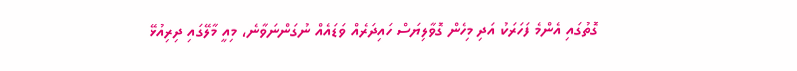ގޮތުގައި އެންމެ ފަހަރަކު އަދި މިހެން ގޮވާލިޔަސް ހައިދަރެއް ވަޑައެއް ނުގަންނަވާނެ، މިއީ މާލޭގައި ދިރިއުޅޭ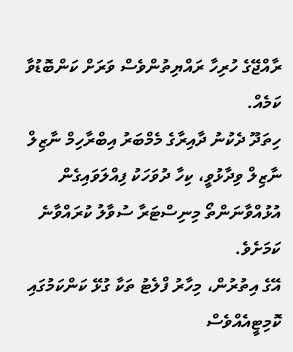ރާއްޖޭގެ ހުރިހާ ރައްޔިތުންވެސް ވަރަށް ކަންބޮޑުވާ ކަމެއް.
ހިތަދޫ ދެކުނު ދާއިރާގެ މެމްބަރު އިބްރާހިމް ނާޒިލް
ނާޒިލް ވިދާޅުވީ، ކިހާ ދުވަހަކު ފިއްލަވައިގެން އުޅުއްވާނަންތޯ މިނިސްޓަރާ ސުވާލު ކުރައްވާނެ ކަމަށެވެ.
އޭގެ އިތުރުން، މިހާރު ފްލެޓު ތަކާ ގުޅޭ ކަންކަމުގައި ކޮމިޓީއެއްވެސް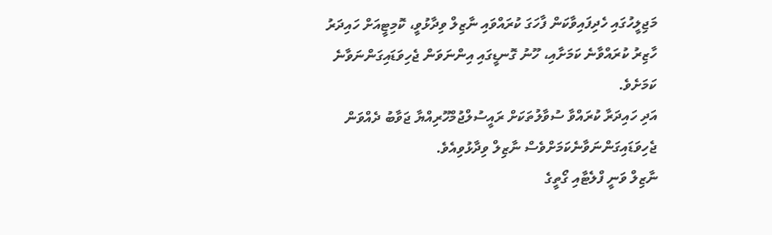މަޖިލީހުގައި ހެދިފައިވާކަން ފާހަގަ ކުރައްވައި ނާޒިލް ވިދާޅުވީ، ކޮމިޓީއަށް ހައިދަރު ހާޒިރު ކުރައްވާނެ ކަމަށާއި، ހޫނު ގޮނޑީގައި އިންނަވަން ޖެހިވަޑައިގަންނަވާނެ ކަމަށެވެ.
އަދި ހައިދަރާ ކުރައްވާ ސުވާލުތަކަށް ރައީސުލްޖުމްހޫރިއްޔާ ޖަވާބު ދެއްވަން ޖެހިވަޑައިގަންނަވާނެކަމަށްވެސް ނާޒިލް ވިދާޅުވިއެވެ.
ނާޒިލް ވަނީ ފްލެޓާއި ގޯތީގެ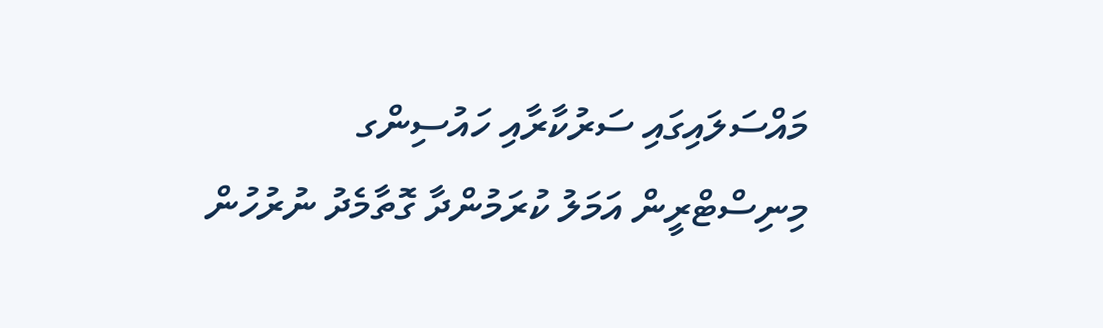މައްސަލައިގައި ސަރުކާރާއި ހައުސިންގ މިނިސްޓްރީން އަމަލު ކުރަމުންދާ ގޮތާމެދު ނުރުހުން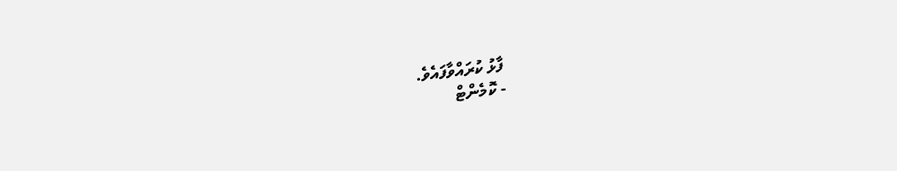ފާޅު ކުރައްވާފައެވެ.
- ކޮމެންޓް